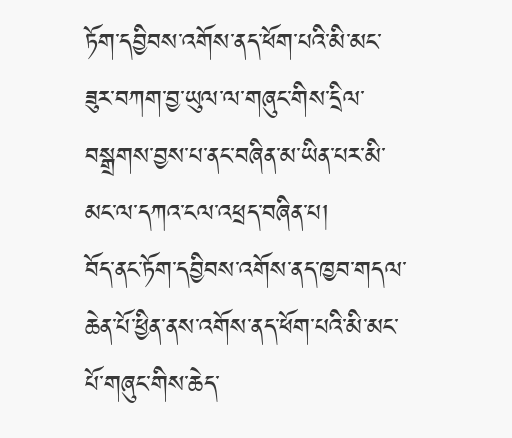ཏོག་དབྱིབས་འགོས་ནད་ཕོག་པའི་མི་མང་ཟུར་བཀག་བྱ་ཡུལ་ལ་གཞུང་གིས་དྲིལ་བསྒྲགས་བྱས་པ་ནང་བཞིན་མ་ཡིན་པར་མི་མང་ལ་དཀའ་ངལ་འཕྲད་བཞིན་པ།
བོད་ནང་ཏོག་དབྱིབས་འགོས་ནད་ཁྱབ་གདལ་ཆེན་པོ་ཕྱིན་ནས་འགོས་ནད་ཕོག་པའི་མི་མང་པོ་གཞུང་གིས་ཆེད་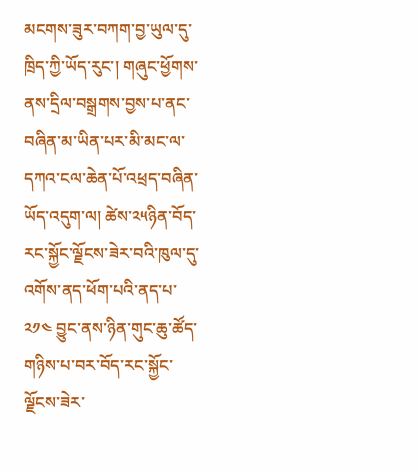མངགས་ཟུར་བཀག་བྱ་ཡུལ་དུ་ཁྲིད་ཀྱི་ཡོད་རུང་། གཞུང་ཕྱོགས་ནས་དྲིལ་བསྒྲགས་བྱས་པ་ནང་བཞིན་མ་ཡིན་པར་མི་མང་ལ་དཀའ་ངལ་ཆེན་པོ་འཕྲད་བཞིན་ཡོད་འདུག་ལ། ཚེས་༢༥ཉིན་བོད་རང་སྐྱོང་ལྗོངས་ཟེར་བའི་ཁུལ་དུ་འགོས་ནད་ཕོག་པའི་ནད་པ་༢༡༤ བྱུང་ནས་ཉིན་གུང་ཆུ་ཚོད་གཉིས་པ་བར་བོད་རང་སྐྱོང་ལྗོངས་ཟེར་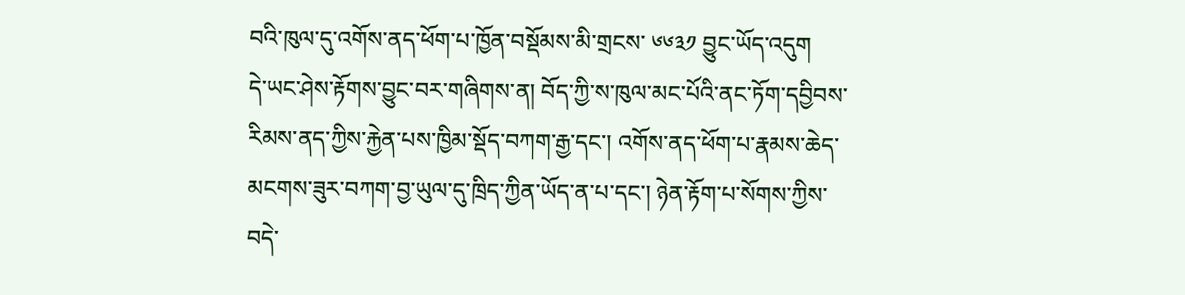བའི་ཁུལ་དུ་འགོས་ནད་ཕོག་པ་ཁྱོན་བསྡོམས་མི་གྲངས་ ༦༦༣༡ བྱུང་ཡོད་འདུག
དེ་ཡང་ཤེས་རྟོགས་བྱུང་བར་གཞིགས་ན། བོད་ཀྱི་ས་ཁུལ་མང་པོའི་ནང་ཏོག་དབྱིབས་རིམས་ནད་ཀྱིས་རྐྱེན་པས་ཁྱིམ་སྡོད་བཀག་རྒྱ་དང་། འགོས་ནད་ཕོག་པ་རྣམས་ཆེད་མངགས་ཟུར་བཀག་བྱ་ཡུལ་དུ་ཁྲིད་ཀྱིན་ཡོད་ན་པ་དང་། ཉེན་རྟོག་པ་སོགས་ཀྱིས་བདེ་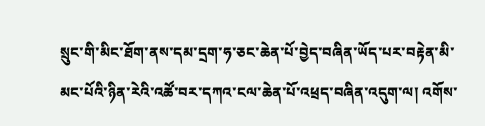སྲུང་གི་མིང་ཐོག་ནས་དམ་དྲག་ཧ་ཅང་ཆེན་པོ་བྱེད་བཞིན་ཡོད་པར་བརྟེན་མི་མང་པོའི་ཉིན་རེའི་འཚོ་བར་དཀའ་ངལ་ཆེན་པོ་འཕྲད་བཞིན་འདུག་ལ། འགོས་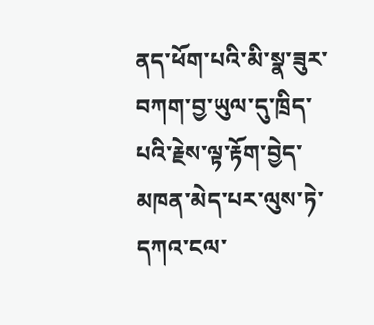ནད་ཕོག་པའི་མི་སྣ་ཟུར་བཀག་བྱ་ཡུལ་དུ་ཁྲིད་པའི་རྗེས་ལྟ་རྟོག་བྱེད་མཁན་མེད་པར་ལུས་ཏེ་དཀའ་ངལ་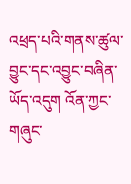འཕྲད་པའི་གནས་ཚུལ་བྱུང་དང་འབྱུང་བཞིན་ཡོད་འདུག འོན་ཀྱང་གཞུང་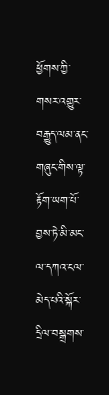ཕྱོགས་ཀྱི་གསར་འགྱུར་བརྒྱུད་ལམ་ནང་གཞུང་གིས་ལྟ་རྟོག་ཡག་པོ་བྱས་ཏེ་མི་མང་ལ་དཀའ་ངལ་མེད་པའི་སྐོར་དྲིལ་བསྒྲགས་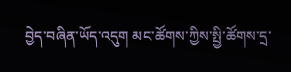བྱེད་བཞིན་ཡོད་འདུག མང་ཚོགས་ཀྱིས་སྤྱི་ཚོགས་དྲ་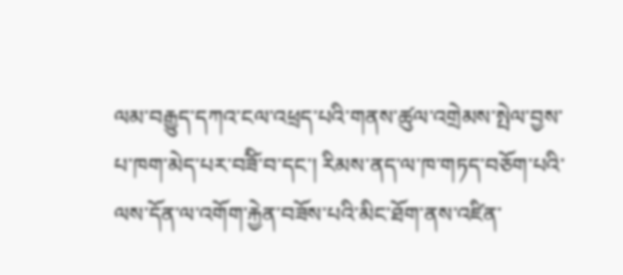ལམ་བརྒྱུད་དཀའ་ངལ་འཕྲད་པའི་གནས་ཚུལ་འགྲེམས་སྤེལ་བྱས་པ་ཁག་མེད་པར་བཟོི་བ་དང་། རིམས་ནད་ལ་ཁ་གཏད་བཅོག་པའི་ལས་དོན་ལ་འགོག་རྐྱེན་བཟོས་པའི་མིང་ཐོག་ནས་འཛིན་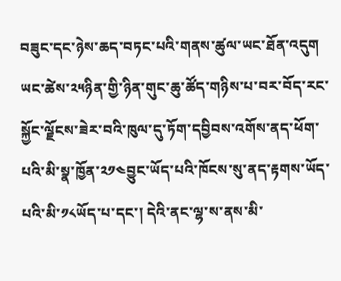བཟུང་དང་ཉེས་ཆད་བཏང་པའི་གནས་ཚུལ་ཡང་ཐོན་འདུག
ཡང་ཚེས་༢༥ཉིན་གྱི་ཉིན་གུང་ཆུ་ཚོད་གཉིས་པ་བར་བོད་རང་སྐྱོང་ལྗོངས་ཟེར་བའི་ཁུལ་དུ་ཏོག་དབྱིབས་འགོས་ནད་ཕོག་པའི་མི་སྣ་ཁྱོན་༢༡༤བྱུང་ཡོད་པའི་ཁོངས་སུ་ནད་རྟགས་ཡོད་པའི་མི་༡༨ཡོད་པ་དང་། དེའི་ནང་ལྷ་ས་ནས་མི་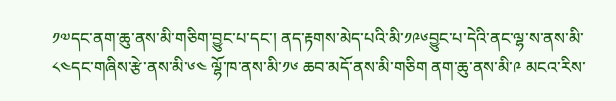༡༧དང་ནག་ཆུ་ནས་མི་གཅིག་བྱུང་པ་དང་། ནད་རྟགས་མེད་པའི་མི་༡༩༦བྱུང་པ་དེའི་ནང་ལྷ་ས་ནས་མི་༨༤དང་གཞིས་རྩེ་ནས་མི་༦༤ ལྷོ་ཁ་ནས་མི་༡༦ ཆབ་མདོ་ནས་མི་གཅིག ནག་ཆུ་ནས་མི་༩ མངའ་རིས་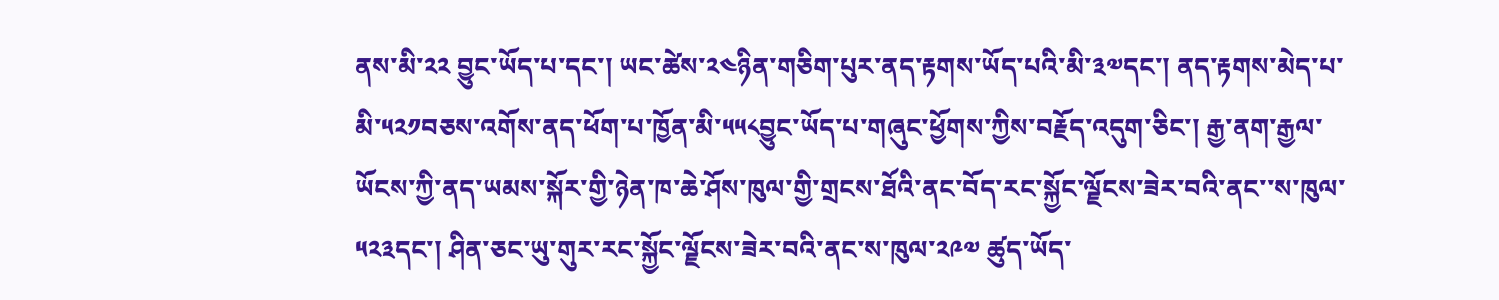ནས་མི་༢༢ བྱུང་ཡོད་པ་དང་། ཡང་ཚེས་༢༤ཉིན་གཅིག་པུར་ནད་རྟགས་ཡོད་པའི་མི་༣༧དང་། ནད་རྟགས་མེད་པ་མི་༥༢༡བཅས་འགོས་ནད་ཕོག་པ་ཁྱོན་མི་༥༥༨བྱུང་ཡོད་པ་གཞུང་ཕྱོགས་ཀྱིས་བརྗོད་འདུག་ཅིང་། རྒྱ་ནག་རྒྱལ་ཡོངས་ཀྱི་ནད་ཡམས་སྐོར་གྱི་ཉེན་ཁ་ཆེ་ཤོས་ཁུལ་གྱི་གྲངས་ཐོའི་ནང་བོད་རང་སྐྱོང་ལྗོངས་ཟེར་བའི་ནང་་ས་ཁུལ་༥༢༣དང་། ཤིན་ཅང་ཡུ་གུར་རང་སྐྱོང་ལྗོངས་ཟེར་བའི་ནང་ས་ཁུལ་༢༩༧ ཚུད་ཡོད་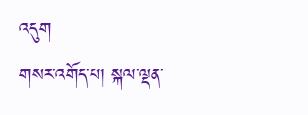འདུག
གསར་འགོད་པ། སྐལ་ལྡན་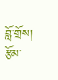བློ་གྲོས།
རྩོམ་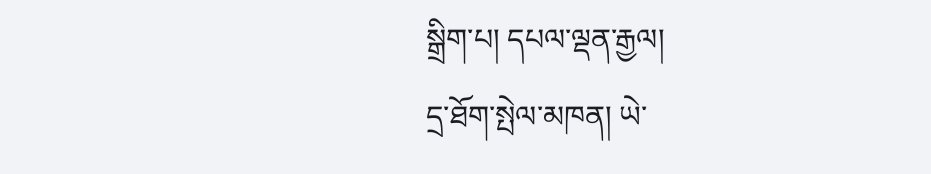སྒྲིག་པ། དཔལ་ལྡན་རྒྱལ།
དྲ་ཐོག་སྤེལ་མཁན། ཡེ་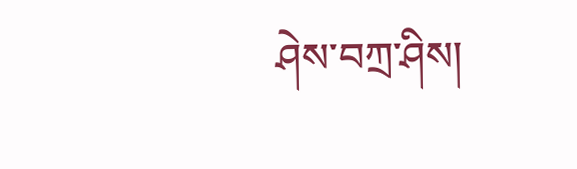ཤེས་བཀྲ་ཤིས།